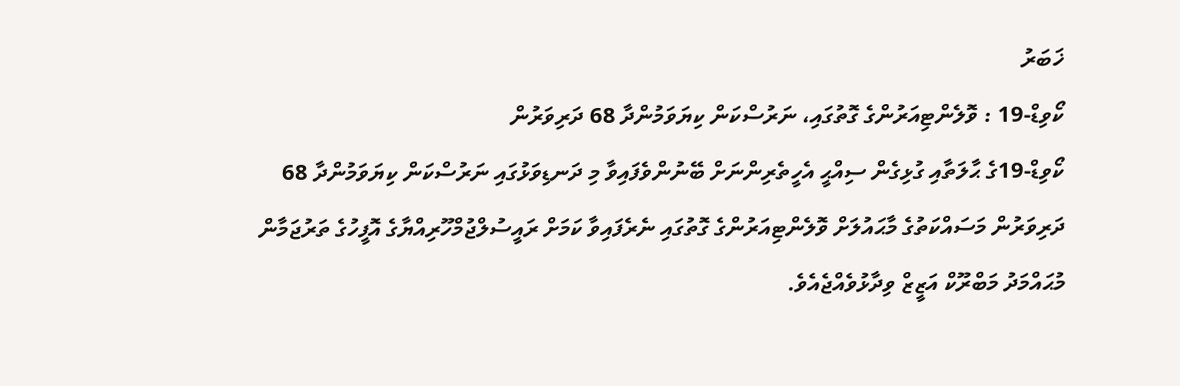ޚަބަރު
ކޯވިޑް-19 : ވޮލެންޓިއަރުންގެ ގޮތުގައި، ނަރުސްކަން ކިޔަވަމުންދާ 68 ދަރިވަރުން
ކޯވިޑް-19ގެ ޙާލަތާއި ގުޅިގެން ސިއްޙީ އެހީތެރިންނަށް ބޭނުންވެފައިވާ މި ދަނޑިވަޅުގައި ނަރުސްކަން ކިޔަވަމުންދާ 68 ދަރިވަރުން މަސައްކަތުގެ މާޙައުލަށް ވޮލެންޓިއަރުންގެ ގޮތުގައި ނެރެފައިވާ ކަމަށް ރައީސުލްޖުމްހޫރިއްޔާގެ އޮފީހުގެ ތަރުޖަމާން މުޙައްމަދު މަބްރޫކް އަޒީޒް ވިދާޅުވެއްޖެއެވެ.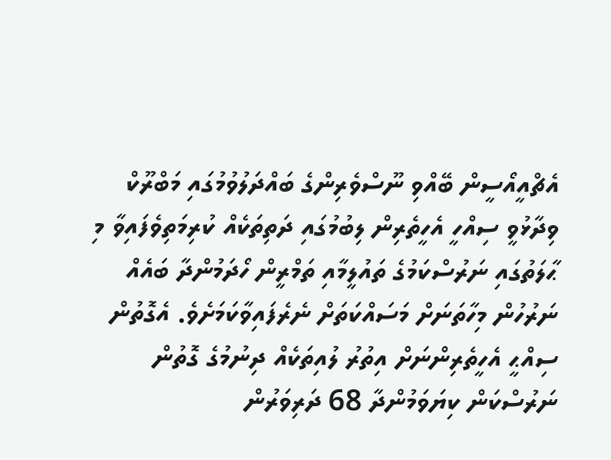އެޗްއީއޯސީން ބޭއްވި ނޫސްވެރިންގެ ބައްދަލުވުމުގައި މަބްރޫކް ވިދާޅުވީ ސިއްހީ އެހީތެރިން ލިބުމުގައި ދަތިތަކެއް ކުރިމަތިވެފައިވާ މި ޙާލަތުގައި ނަރުސްކަމުގެ ތައުލީމާއި ތަމްރީން ހޯދަމުންދާ ބައެއް ނަރުހުން މިހާތަނަށް މަސައްކަތަށް ނެރެފައިވާކަމަށެވެ. އެގޮތުން ސިއްޙީ އެހީތެރިންނަށް އިތުރު ލުއިތަކެއް ދިނުމުގެ ގޮތުން ނަރުސްކަން ކިޔަވަމުންދާ 68 ދަރިވަރުން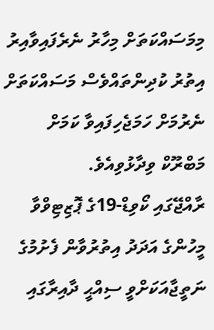މިމަސައްކަތަށް މިހާރު ނެރެފައިވާއިރު އިތުރު ކުދިންތައްވެސް މަސައްކަތަށް ނެރުމަށް ހަމަޖެހިފައިވާ ކަމަށް މަބްރޫކް ވިދާޅުވިއެވެ.
ރާއްޖޭގައި ކޯވިޑް-19ގެ ޕޮޒިޓިވްވާ މީހުންގެ އަދަދު އިތުރުވާން ފެށުމުގެ ނަތީޖާއަކަށްވީ ސިއްޙީ ދާއިރާގައި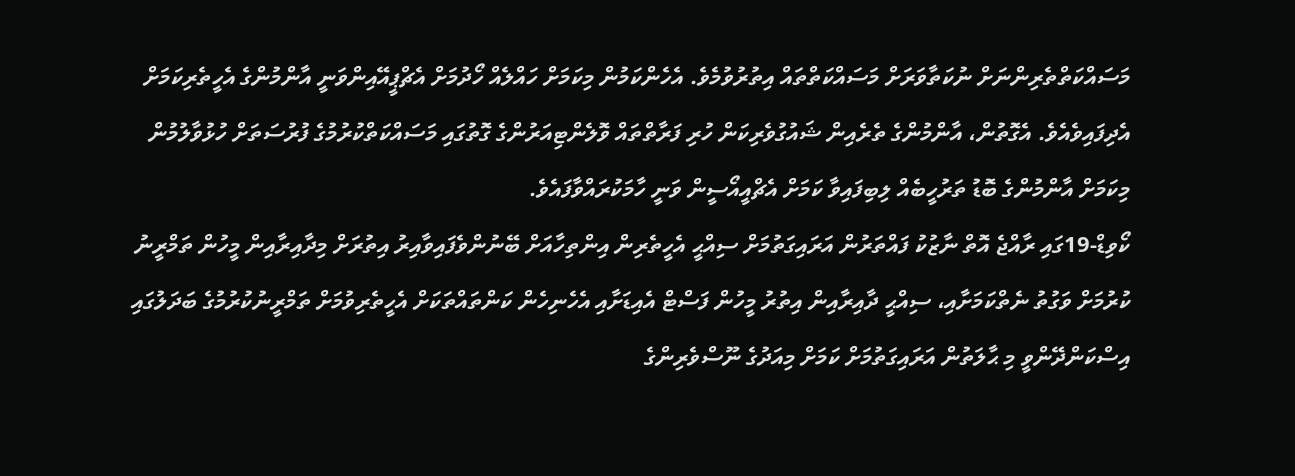މަސައްކަތްތެރިންނަށް ނުކަތާވަރަށް މަސައްކަތްތައް އިތުރުވުމެވެ. އެހެންކަމުން މިކަމަށް ހައްލެއް ހޯދުމަށް އެޗްޕީއޭއިންވަނީ އާންމުންގެ އެހީތެރިކަމަށް އެދިފައިވެއެވެ. އެގޮތުން، އާންމުންގެ ތެރެއިން ޝައުގުވެރިކަން ހުރި ފަރާތްތައް ވޮލެންޓިއަރުންގެ ގޮތުގައި މަސައްކަތްކުރުމުގެ ފުރުސަތަށް ހުޅުވާލުމުން މިކަމަށް އާންމުންގެ ބޮޑު ތަރުހީބެއް ލިބިފައިވާ ކަމަށް އެޗްއީއޯސީން ވަނީ ހާމަކުރައްވާފައެވެ.
ކޯވިޑް-19ގައި ރާއްޖެ އޮތް ނާޒުކު ފައްތަރުން އަރައިގަތުމަށް ސިއްޙީ އެހީތެރިން އިންތިހާއަށް ބޭނުންވެފައިވާއިރު އިތުރަށް މިދާއިރާއިން މީހުން ތަމްރީނު ކުރުމަށް ވަގުތު ނެތްކަމަށާއި، ސިއްޙީ ދާއިރާއިން އިތުރު މީހުން ފަސްޓް އެއިޑަށާއި އެހެނިހެން ކަންތައްތަކަށް އެހީތެރިވުމަށް ތަމްރީނުކުރުމުގެ ބަދަލުގައި އިސްކަންދޭންވީ މި ޙާލަތުން އަރައިގަތުމަށް ކަމަށް މިއަދުގެ ނޫސްވެރިންގެ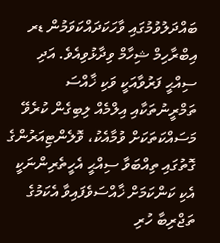ބައްދަލުވުމުގައި ވާހަކަދައްކަވަމުން ޑރ އިބްރާހިމް ޝިހާމް ވިދާޅުވިއެވެ. އަދި ސިއްޙީ ފަރުވާއަކީ ވަކި ޚާއްސަ ތަމްރީނުތަކާއި އިލްމެއް ލިބިގެން ކުރެވޭ މަސައްކަތަކަށް ވުމާއެކު، ވޮލެންޓިއަރުންގެ ގޮތުގައި ތިއްބަވާ ސިއްޙީ އެހީތެރިންނަކީ އެކި ކަންކަމަށް ޚާއްސަވެފައިވާ އެކަމުގެ ތަޖްރިބާ ހުރި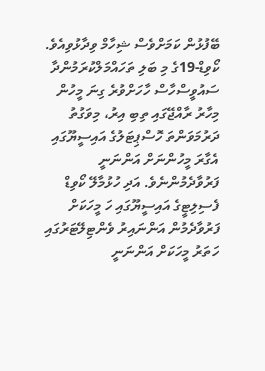ބޭފުޅުން ކަމަށްވެސް ޝިހާމް ވިދާޅުވިއެވެ.
ކޯވިޑް-19ގެ މި ބަލި ތަހައްމަލްކުރަމުންދާ ސައުވީސްހާސް ހާހަށްވުރެ ގިނަ މީހުން މިހާރު ރާއްޖޭގައި ތިބި އިރު، މިވަގުތު ދަރުމަވަންތަ ހޮސްޕިޓަލުގެ އައިސީޔޫގައި އެގާރަ މީހުންނަށް އަންނަނީ ފަރުވާދެމުންނެވެ. އަދި ހުޅުމާލޭ ކޯވިޑް ފެސިލިޓީގެ އައިސީޔޫގައި ހަ މީހަކަށް ފަރުވާދެމުން އަންނައިރު ވެންޓިލޭޓަރުގައި ހަތަރު މީހަކަށް އަންނަނީ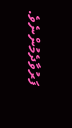ފަރުވާދެމުންނެވެ.